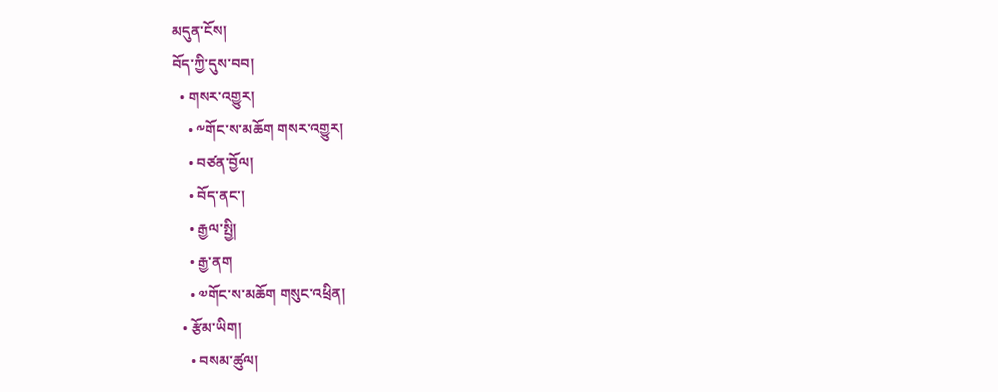མདུན་ངོས།
བོད་ཀྱི་དུས་བབ།
  • གསར་འགྱུར།
    • ༸གོང་ས་མཆོག གསར་འགྱུར།
    • བཙན་བྱོལ།
    • བོད་ནང་།
    • རྒྱལ་སྤྱི།
    • རྒྱ་ནག
    • ༧གོང་ས་མཆོག གསུང་འཕྲིན།
  • རྩོམ་ཡིག།
    • བསམ་ཚུལ།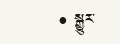• སྒྱུར་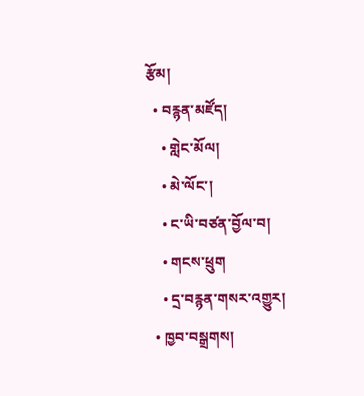རྩོམ།
  • བརྙན་མཛོད།
    • གླེང་མོལ།
    • མེ་ལོང་།
    • ང་ཡི་བཙན་བྱོལ་བ།
    • གངས་ཕྲུག
    • དྲ་བརྙན་གསར་འགྱུར།
  • ཁྱབ་བསྒྲགས།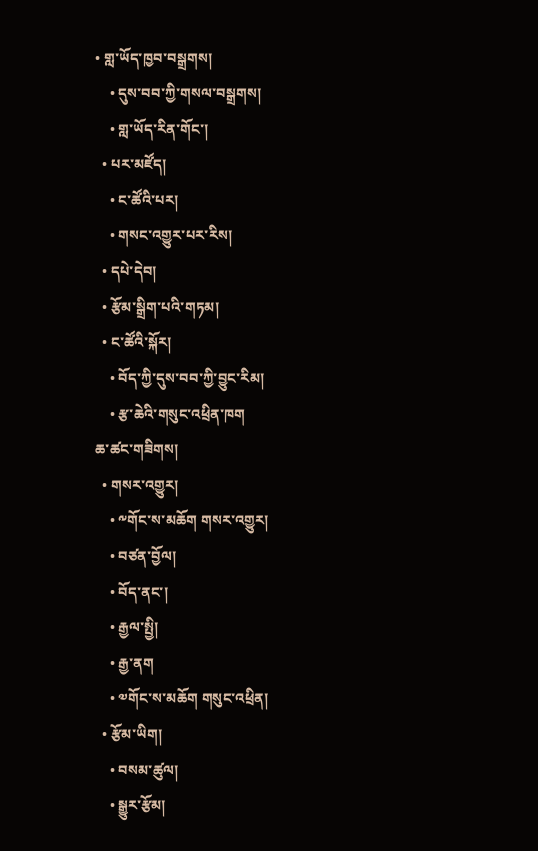• གླ་ཡོད་ཁྱབ་བསྒྲགས།
    • དུས་བབ་ཀྱི་གསལ་བསྒྲགས།
    • གླ་ཡོད་རིན་གོང་།
  • པར་མཛོད།
    • ང་ཚོའི་པར།
    • གསང་འགྱུར་པར་རིས།
  • དཔེ་དེབ།
  • རྩོམ་སྒྲིག་པའི་གཏམ།
  • ང་ཚོའི་སྐོར།
    • བོད་ཀྱི་དུས་བབ་ཀྱི་བྱུང་རིམ།
    • རྩ་ཆེའི་གསུང་འཕྲིན་ཁག
ཆ་ཚང་གཟིགས།
  • གསར་འགྱུར།
    • ༸གོང་ས་མཆོག གསར་འགྱུར།
    • བཙན་བྱོལ།
    • བོད་ནང་།
    • རྒྱལ་སྤྱི།
    • རྒྱ་ནག
    • ༧གོང་ས་མཆོག གསུང་འཕྲིན།
  • རྩོམ་ཡིག།
    • བསམ་ཚུལ།
    • སྒྱུར་རྩོམ།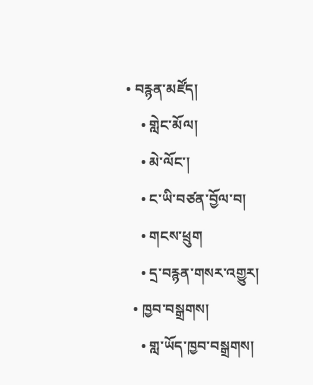• བརྙན་མཛོད།
    • གླེང་མོལ།
    • མེ་ལོང་།
    • ང་ཡི་བཙན་བྱོལ་བ།
    • གངས་ཕྲུག
    • དྲ་བརྙན་གསར་འགྱུར།
  • ཁྱབ་བསྒྲགས།
    • གླ་ཡོད་ཁྱབ་བསྒྲགས།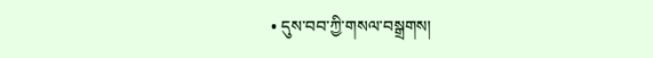• དུས་བབ་ཀྱི་གསལ་བསྒྲགས།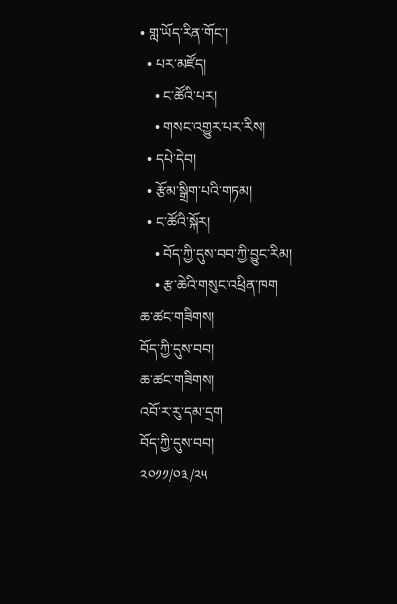• གླ་ཡོད་རིན་གོང་།
  • པར་མཛོད།
    • ང་ཚོའི་པར།
    • གསང་འགྱུར་པར་རིས།
  • དཔེ་དེབ།
  • རྩོམ་སྒྲིག་པའི་གཏམ།
  • ང་ཚོའི་སྐོར།
    • བོད་ཀྱི་དུས་བབ་ཀྱི་བྱུང་རིམ།
    • རྩ་ཆེའི་གསུང་འཕྲིན་ཁག
ཆ་ཚང་གཟིགས།
བོད་ཀྱི་དུས་བབ།
ཆ་ཚང་གཟིགས།
འབོ་ར་རུ་དམ་དྲག
བོད་ཀྱི་དུས་བབ།
༢༠༡༡/༠༣/༢༥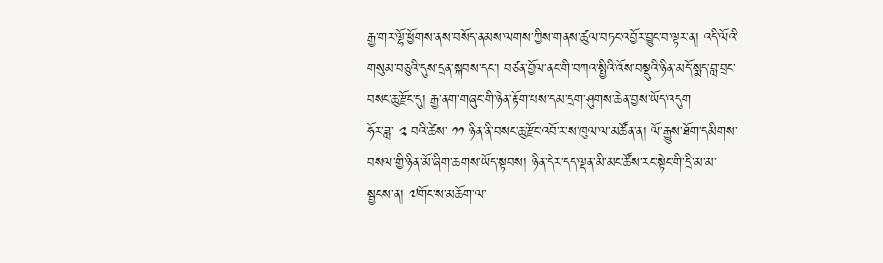རྒྱ་གར་ལྷོ་ཕྱོགས་ནས་བསོད་ནམས་ལགས་ཀྱིས་གནས་ཚུལ་བཏང་འབྱོར་བྱུང་བ་ལྟར་ན། འདི་ལོའི་གསུམ་བཅུའི་དུས་དྲན་སྐབས་དང་། བཙན་བྱོལ་ནང་གི་བཀའ་སྤྱིའི་འོས་བསྡུའི་ཉིན་མདོ་སྨད་བླ་བྲང་བསང་ཆུ་རྫོང་དུ། རྒྱ་ནག་གཞུང་གི་ཉེན་རྟོག་པས་དམ་དྲག་ཤུགས་ཆེན་བྱས་ཡོད་འདུག
ཧོར་ཟླ་ ༢ བའི་ཚེས་ ༡༡ ཉིན་ནི་བསང་ཆུ་རྫོང་འབོ་ར་ས་ཁུལ་ལ་མཚོན་ན། ལོ་རྒྱུས་ཐོག་དམིགས་བསལ་གྱི་ཉིན་མོ་ཞིག་ཆགས་ཡོད་སྟབས། ཉིན་དེར་དད་ལྡན་མི་མང་ཚོས་རང་སྟེང་གི་དྲི་མ་མ་སྦྱངས་ན། ༧གོང་ས་མཆོག་ལ་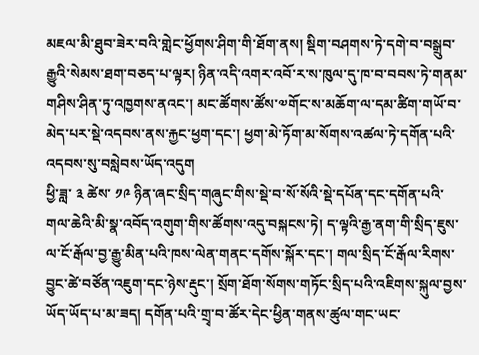མཇལ་མི་ཐུབ་ཟེར་བའི་གླེང་ཕྱོགས་ཤིག་གི་ཐོག་ནས། སྡིག་བཤགས་ཏེ་དགེ་བ་བསྒྲུབ་རྒྱུའི་སེམས་ཐག་བཅད་པ་ལྟར། ཉིན་འདི་འགར་འབོ་ར་ས་ཁུལ་དུ་ཁ་བ་བབས་ཏེ་གནམ་གཤིས་ཤིན་ཏུ་འཁྱགས་ནའང་། མང་ཚོགས་ཚོས་༧གོང་ས་མཆོག་ལ་དམ་ཚིག་གཡོ་བ་མེད་པར་སྡེ་འདབས་ནས་རྐྱང་ཕྱག་དང་། ཕྱག་མེ་ཏོག་མ་སོགས་འཚལ་ཏེ་དགོན་པའི་འདབས་སུ་བསླེབས་ཡོད་འདུག
ཕྱི་ཟླ་ ༣ ཚེས་ ༡༩ ཉིན་ཞང་སྲིད་གཞུང་གིས་སྡེ་བ་སོ་སོའི་སྡེ་དཔོན་དང་དགོན་པའི་གལ་ཆེའི་མི་སྣ་འབོད་འགུག་གིས་ཚོགས་འདུ་བསྐངས་ཏེ། ད་ལྟའི་རྒྱ་ནག་གི་སྲིད་ཇུས་ལ་ངོ་རྒོལ་བྱ་རྒྱུ་མིན་པའི་ཁས་ལེན་གནང་དགོས་སྐོར་དང་། གལ་སྲིད་ངོ་རྒོལ་རིགས་བྱུང་ཚེ་བཙོན་འཇུག་དང་ཉེས་རྡུང་། སྲོག་ཐོག་སོགས་གཏོང་སྲིད་པའི་འཇིགས་སྐུལ་བྱས་ཡོད་ཡོད་པ་མ་ཟད། དགོན་པའི་གྲྭ་བ་ཚོར་དེང་ཕྱིན་གནས་ཚུལ་གང་ཡང་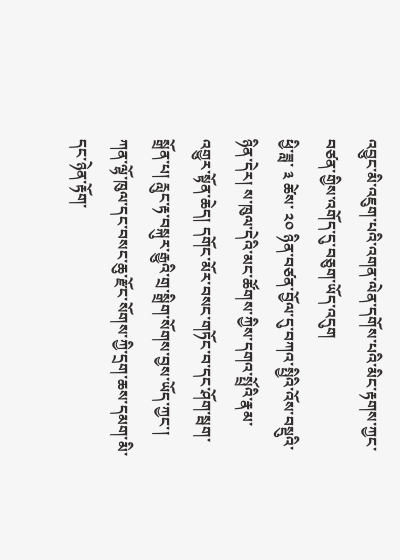འབྱུང་མི་འཇུག་པའི་འགན་ལེན་དགོས་པའི་མིང་རྟགས་ཀྱང་བཙན་གྱིས་འགོད་དུ་བཅུག་ཡོད་འདུག
ཕྱི་ཟླ་ ༣ ཚེས་ ༢༠ ཉིན་བཙན་བྱོལ་དུ་བཀའ་སྤྱིའི་འོས་བསྡུའི་ཉིན་དེར། ས་ཁུལ་དེའི་མང་ཚོགས་ཀྱིས་དགའ་སྤྲོའི་རྣམ་འགྱུར་སྟོན་ཆེད། དགོང་མོར་བསང་གཏོང་བ་དང་ཤོག་སྦག་སྒྲོན་པ། རླུང་རྟ་བསྐུར་རྒྱུའི་གྲ་སྒྲིག་སོགས་བྱས་ཡོད་ཀྱང་། ཀན་ལྷོ་ཁུལ་དང་བསང་ཆུ་རྫོང་སོགས་ཀྱི་དྲག་ཆས་དམག་མི་དང་ཉེན་རྟོག་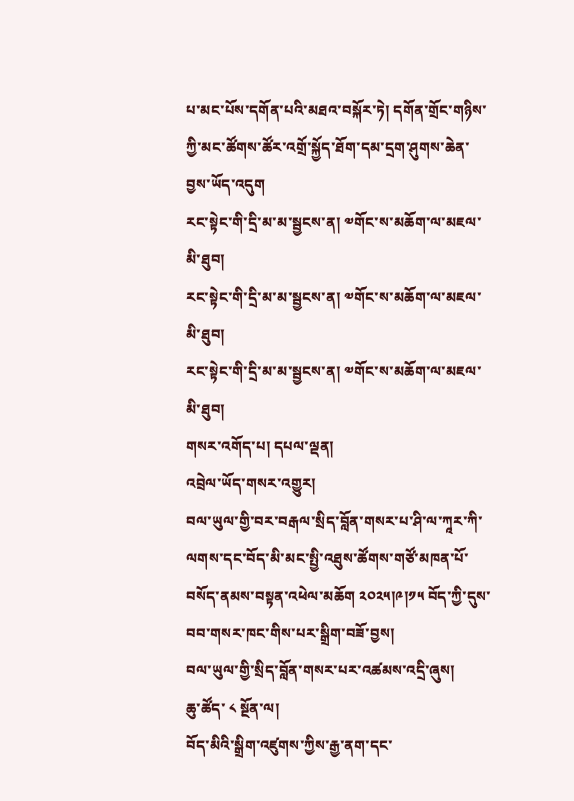པ་མང་པོས་དགོན་པའི་མཐའ་བསྐོར་ཏེ། དགོན་གྲོང་གཉིས་ཀྱི་མང་ཚོགས་ཚོར་འགྲོ་སྐྱོད་ཐོག་དམ་དྲག་ཤུགས་ཆེན་བྱས་ཡོད་འདུག
རང་སྟེང་གི་དྲི་མ་མ་སྦྱངས་ན། ༧གོང་ས་མཆོག་ལ་མཇལ་མི་ཐུབ།
རང་སྟེང་གི་དྲི་མ་མ་སྦྱངས་ན། ༧གོང་ས་མཆོག་ལ་མཇལ་མི་ཐུབ།
རང་སྟེང་གི་དྲི་མ་མ་སྦྱངས་ན། ༧གོང་ས་མཆོག་ལ་མཇལ་མི་ཐུབ།
གསར་འགོད་པ། དཔལ་ལྡན།
འབྲེལ་ཡོད་གསར་འགྱུར།
བལ་ཡུལ་གྱི་བར་བརྒལ་སྲིད་བློན་གསར་པ་ཤི་ལ་ཀཱར་ཀི་ལགས་དང་བོད་མི་མང་སྤྱི་འཐུས་ཚོགས་གཙོ་མཁན་པོ་བསོད་ནམས་བསྟན་འཕེལ་མཆོག ༢༠༢༥།༩།༡༥ བོད་ཀྱི་དུས་བབ་གསར་ཁང་གིས་པར་སྒྲིག་བཟོ་བྱས།
བལ་ཡུལ་གྱི་སྲིད་བློན་གསར་པར་འཚམས་འདྲི་ཞུས།
ཆུ་ཚོད་ ༨ སྔོན་ལ།
བོད་མིའི་སྒྲིག་འཛུགས་ཀྱིས་རྒྱ་ནག་དང་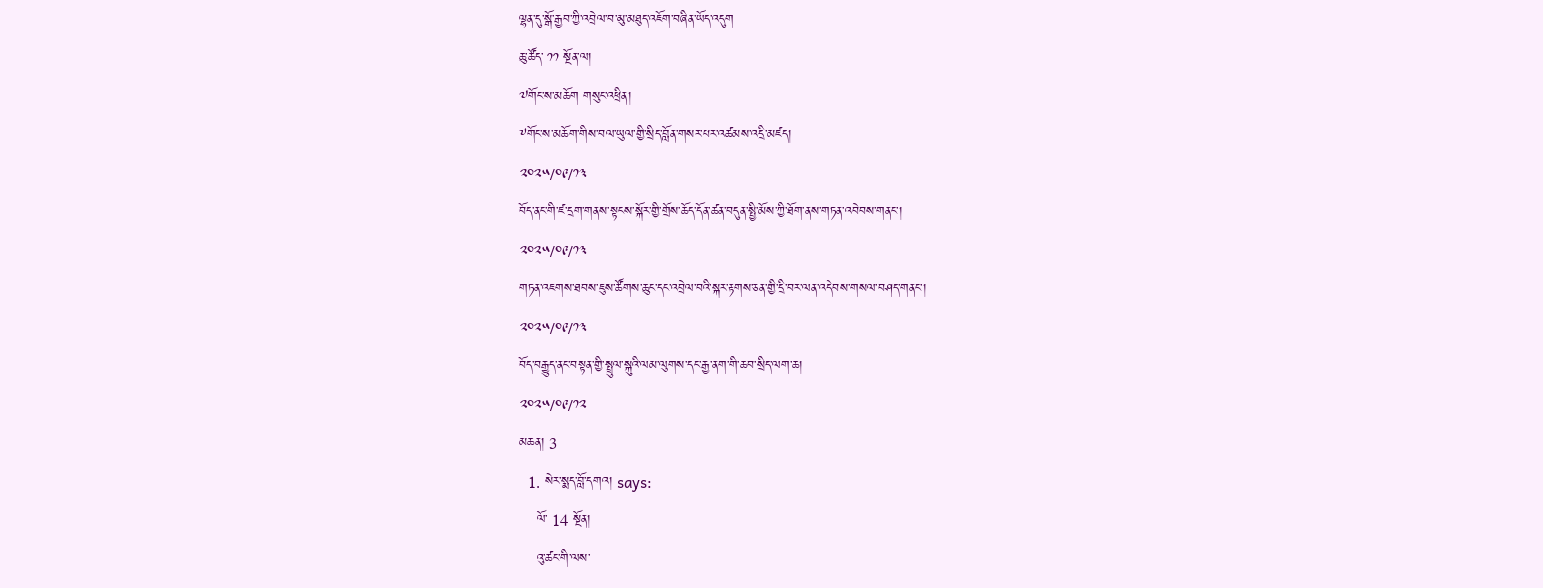ལྷན་དུ་སྒོ་རྒྱབ་ཀྱི་འབྲེལ་བ་མུ་མཐུད་འཇོག་བཞིན་ཡོད་འདུག
ཆུ་ཚོད་ ༡༡ སྔོན་ལ།
༧གོང་ས་མཆོག གསུང་འཕྲིན།
༸གོང་ས་མཆོག་གིས་བལ་ཡུལ་གྱི་སྲིད་བློན་གསར་པར་འཚམས་འདྲི་མཛད།
༢༠༢༥/༠༩/༡༣
བོད་ནང་གི་ཛ་དྲག་གནས་སྟངས་སྐོར་གྱི་གྲོས་ཆོད་དོན་ཚན་བདུན་སྤྱི་མོས་ཀྱི་ཐོག་ནས་གཏན་འབེབས་གནང་།
༢༠༢༥/༠༩/༡༣
གཏན་འཇགས་ཐབས་ཇུས་ཚོགས་ཆུང་དང་འབྲེལ་བའི་སྐར་རྟགས་ཅན་གྱི་དྲི་བར་ལན་འདེབས་གསལ་བཤད་གནང་།
༢༠༢༥/༠༩/༡༣
བོད་བརྒྱུད་ནང་བསྟན་གྱི་སྤྲུལ་སྐུའི་ལམ་ལུགས་དང་རྒྱ་ནག་གི་ཆབ་སྲིད་ལག་ཆ།
༢༠༢༥/༠༩/༡༢
མཆན། 3
  1. སེར་སྨད་བློ་དགའ། says:
    ལོ་ 14 སྔོན།
    འུ་ཚང་གི་ལས་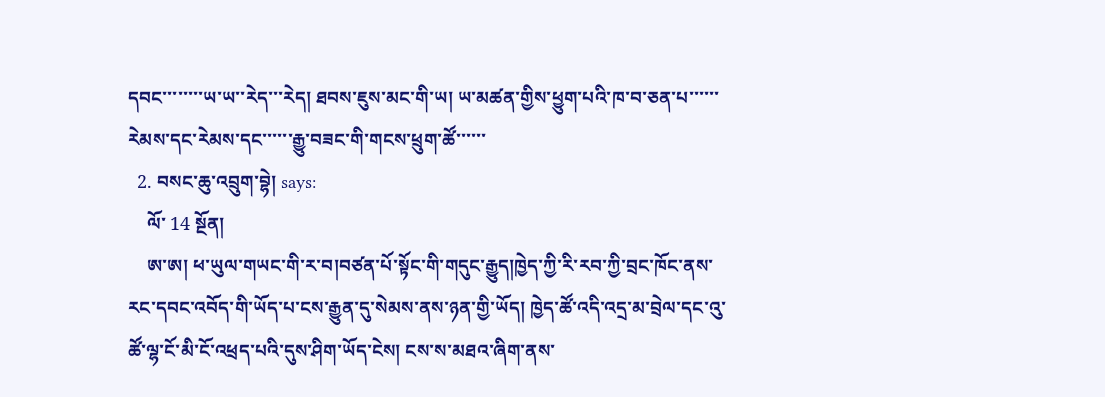དབང་་་་་་་་ཡ་ཡ་་རེད་་་རེད། ཐབས་ཇུས་མང་གི་ཡ། ཡ་མཚན་གྱིས་ཕྱུག་པའི་ཁ་བ་ཅན་པ་་་་་་རེམས་དང་རེམས་དང་་་་་་རྒྱུ་བཟང་གི་གངས་ཕྲུག་ཚོ་་་་་་
  2. བསང་ཆུ་འབྲུག་བྷེ། says:
    ལོ་ 14 སྔོན།
    ཨ་ཨ། ཕ་ཡུལ་གཡང་གི་ར་བ།བཙན་པོ་སྟོང་གི་གདུང་རྒྱུད།ཁྱེད་ཀྱི་རི་རབ་ཀྱི་བྲང་ཁོང་ནས་རང་དབང་འབོད་གི་ཡོད་པ་ངས་རྒྱུན་དུ་སེམས་ནས་ཉན་གྱི་ཡོད། ཁྱེད་ཚོ་འདི་འདྲ་མ་བྲེལ་དང་འུ་ཚོ་ལྷ་ངོ་མི་ངོ་འཕྲད་པའི་དུས་ཤིག་ཡོད་ངེས། ངས་ས་མཐའ་ཞིག་ནས་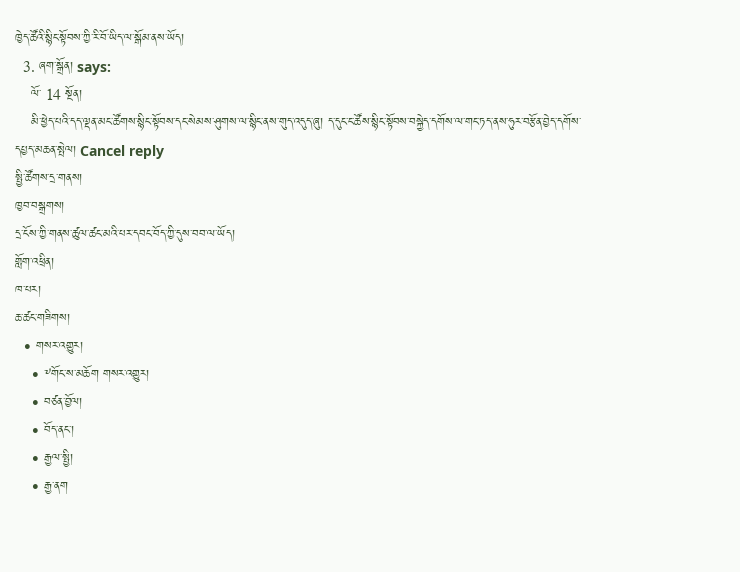ཁྱེད་ཚོའི་སྙིང་སྟོབས་ཀྱི་རི་བོ་ཡིད་ལ་སྒོམ་ནས་ཡོད།
  3. ཞག་སྒྲོན། says:
    ལོ་ 14 སྔོན།
    མི་ཕྱེད་པའི་དད་ལྡན་མང་ཚོགས་སྙིང་སྟོབས་དང་སེམས་ཤུགས་ལ་སྙིང་ནས་གུད་འདུད་ཞུ། ད་དུང་ང་ཚོས་སྙིང་སྟོབས་བསྐྱེད་དགོས་ལ་གང་ཏད་ནས་ཧུར་བརྩོན་བྱེད་དགོས་
དཔྱད་མཆན་སྤེལ། Cancel reply
སྤྱི་ཚོགས་དྲ་གནས།
ཁྱབ་བསྒྲགས།
དྲ་ངོས་ཀྱི་གནས་ཚུལ་ཚང་མའི་པར་དབང་བོད་ཀྱི་དུས་བབ་ལ་ཡོད།
གློག་འཕྲིན།
ཁ་པར།
ཆ་ཚང་གཟིགས།
  • གསར་འགྱུར།
    • ༸གོང་ས་མཆོག གསར་འགྱུར།
    • བཙན་བྱོལ།
    • བོད་ནང་།
    • རྒྱལ་སྤྱི།
    • རྒྱ་ནག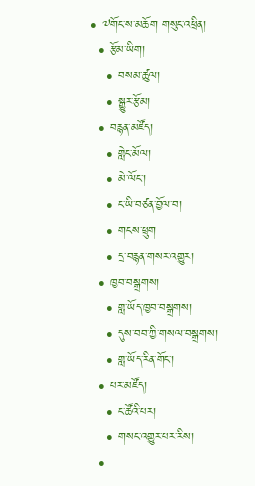• ༧གོང་ས་མཆོག གསུང་འཕྲིན།
  • རྩོམ་ཡིག།
    • བསམ་ཚུལ།
    • སྒྱུར་རྩོམ།
  • བརྙན་མཛོད།
    • གླེང་མོལ།
    • མེ་ལོང་།
    • ང་ཡི་བཙན་བྱོལ་བ།
    • གངས་ཕྲུག
    • དྲ་བརྙན་གསར་འགྱུར།
  • ཁྱབ་བསྒྲགས།
    • གླ་ཡོད་ཁྱབ་བསྒྲགས།
    • དུས་བབ་ཀྱི་གསལ་བསྒྲགས།
    • གླ་ཡོད་རིན་གོང་།
  • པར་མཛོད།
    • ང་ཚོའི་པར།
    • གསང་འགྱུར་པར་རིས།
  •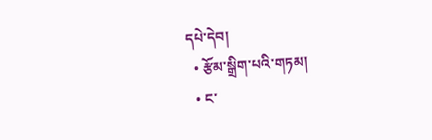དཔེ་དེབ།
  • རྩོམ་སྒྲིག་པའི་གཏམ།
  • ང་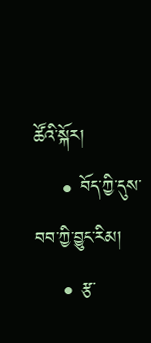ཚོའི་སྐོར།
    • བོད་ཀྱི་དུས་བབ་ཀྱི་བྱུང་རིམ།
    • རྩ་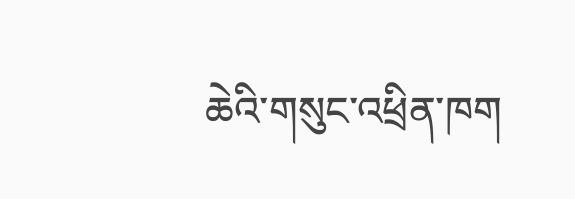ཆེའི་གསུང་འཕྲིན་ཁག